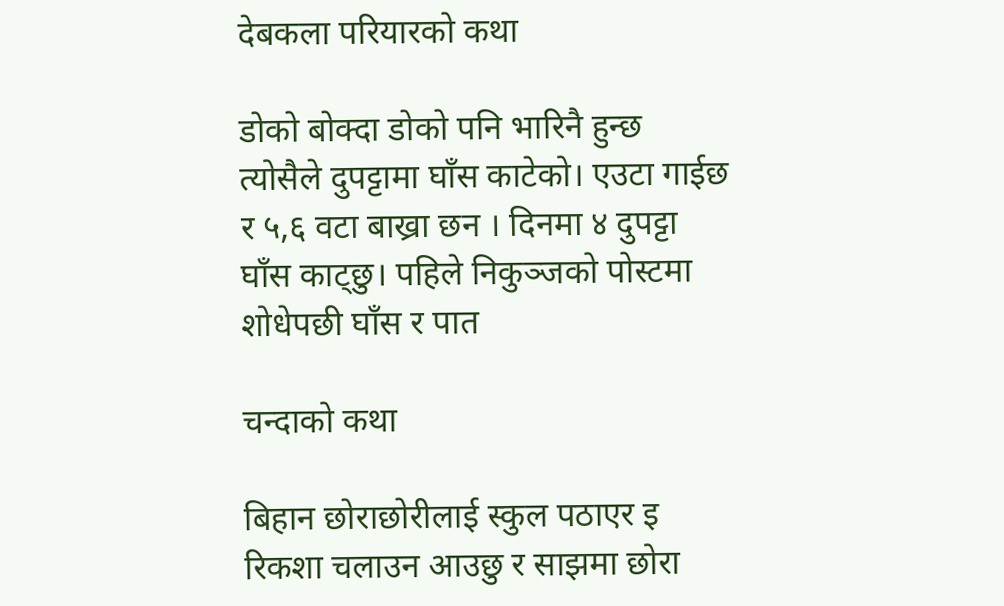देबकला परियारको कथा

डोको बोक्दा डोको पनि भारिनै हुन्छ त्योसैले दुपट्टामा घाँस काटेको। एउटा गाईछ र ५,६ वटा बाख्रा छन । दिनमा ४ दुपट्टा घाँस काट्छु। पहिले निकुञ्जको पोस्टमा शोधेपछी घाँस र पात

चन्दाको कथा

बिहान छोराछोरीलाई स्कुल पठाएर इ रिकशा चलाउन आउछु र साझमा छोरा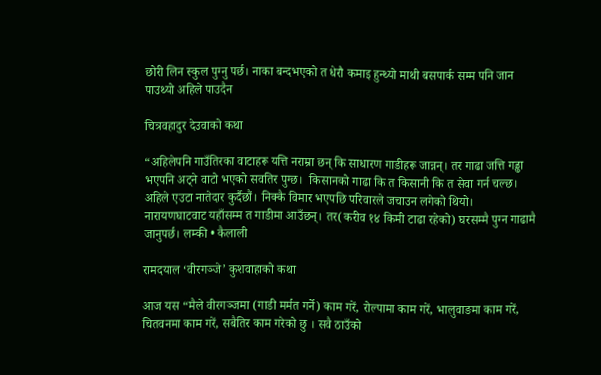छोरी लिन स्कुल पुग्नु पर्छ। नाका बन्दभएको त धेरौ कमाइ हुन्थ्यो माथी बसपार्क सम्म पनि जान पाउथ्यो अहिले पाउदैन

चित्रवहादुर देउवाको कथा

“अहिलेपनि गाउँतिरका वाटाहरू यत्ति नराम्रा छन् कि साधारण गाडीहरू जान्नन्। तर गाढा जत्ति गड्ढा भएपनि अट्ने वाटो भएको सवतिर पुग्छ।  किसानको गाढा कि त किसानी कि त सेवा गर्न चल्छ। अहिले एउटा नातेदार कुर्दैछौं। निक्कै विमार भएपछि परिवारले जचाउन लगेको थियो। नारायणघाटवाट यहाँसम्म त गाडीमा आउँछन्। तर(करीव १४ किमी टाढा रहेको) घरसम्मै पुग्न गाढामै जानुपर्छ। लम्की • कैलाली

रामदयाल ‘वीरगञ्जे’ कुशवाहाको कथा

आज यस “मैले वीरगञ्जमा (गाडी मर्मत गर्ने) काम गरें, रोल्पामा काम गरें, भालुवाङमा काम गरें, चितवनमा काम गरें, सबैतिर काम गरेको छु । सवै ठाउँको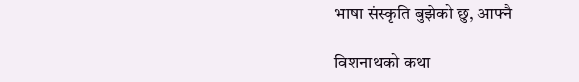भाषा संस्कृति बुझेको छु, आफ्नै

विशनाथको कथा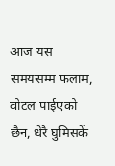आज यस समयसम्म फलाम, वोटल पाईएको छैन, धेरै घुमिसकें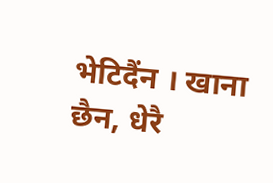भेटिदैंन । खाना छैन, धेरै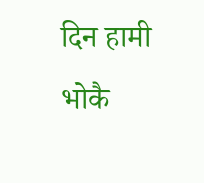दिन हामी भोकै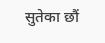सुतेका छौं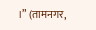।” (तामनगर,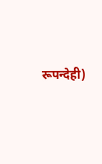रूपन्देही)